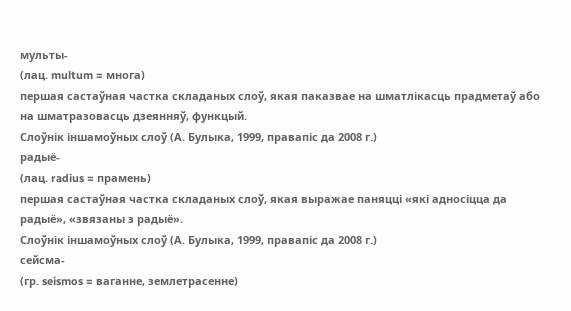мульты-
(лац. multum = многа)
першая састаўная частка складаных слоў, якая паказвае на шматлікасць прадметаў або на шматразовасць дзеянняў, функцый.
Слоўнік іншамоўных слоў (А. Булыка, 1999, правапіс да 2008 г.)
радыё-
(лац. radius = прамень)
першая састаўная частка складаных слоў, якая выражае паняцці «які адносіцца да радыё», «звязаны з радыё».
Слоўнік іншамоўных слоў (А. Булыка, 1999, правапіс да 2008 г.)
сейсма-
(гр. seismos = ваганне, землетрасенне)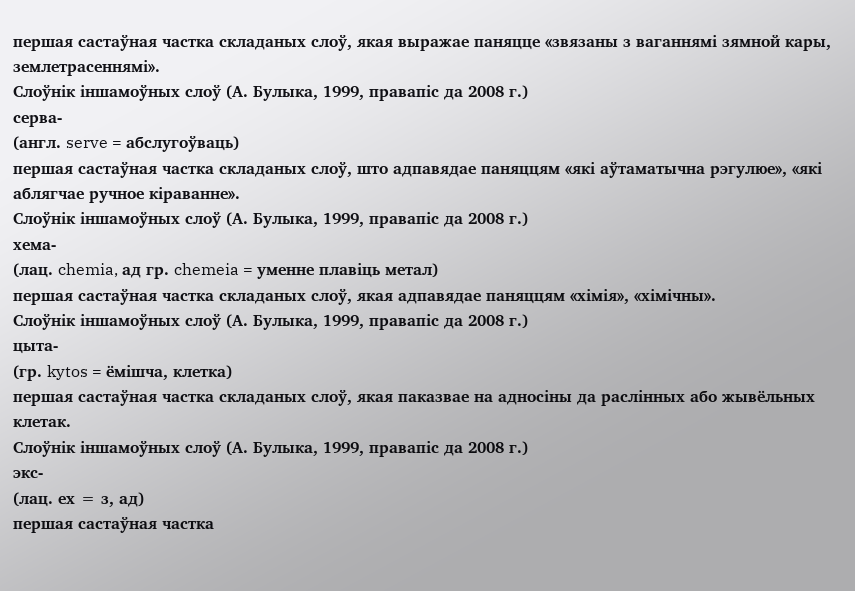першая састаўная частка складаных слоў, якая выражае паняцце «звязаны з ваганнямі зямной кары, землетрасеннямі».
Слоўнік іншамоўных слоў (А. Булыка, 1999, правапіс да 2008 г.)
серва-
(англ. serve = абслугоўваць)
першая састаўная частка складаных слоў, што адпавядае паняццям «які аўтаматычна рэгулюе», «які аблягчае ручное кіраванне».
Слоўнік іншамоўных слоў (А. Булыка, 1999, правапіс да 2008 г.)
хема-
(лац. chemia, ад гр. chemeia = уменне плавіць метал)
першая састаўная частка складаных слоў, якая адпавядае паняццям «хімія», «хімічны».
Слоўнік іншамоўных слоў (А. Булыка, 1999, правапіс да 2008 г.)
цыта-
(гр. kytos = ёмішча, клетка)
першая састаўная частка складаных слоў, якая паказвае на адносіны да раслінных або жывёльных клетак.
Слоўнік іншамоўных слоў (А. Булыка, 1999, правапіс да 2008 г.)
экс-
(лац. ех = з, ад)
першая састаўная частка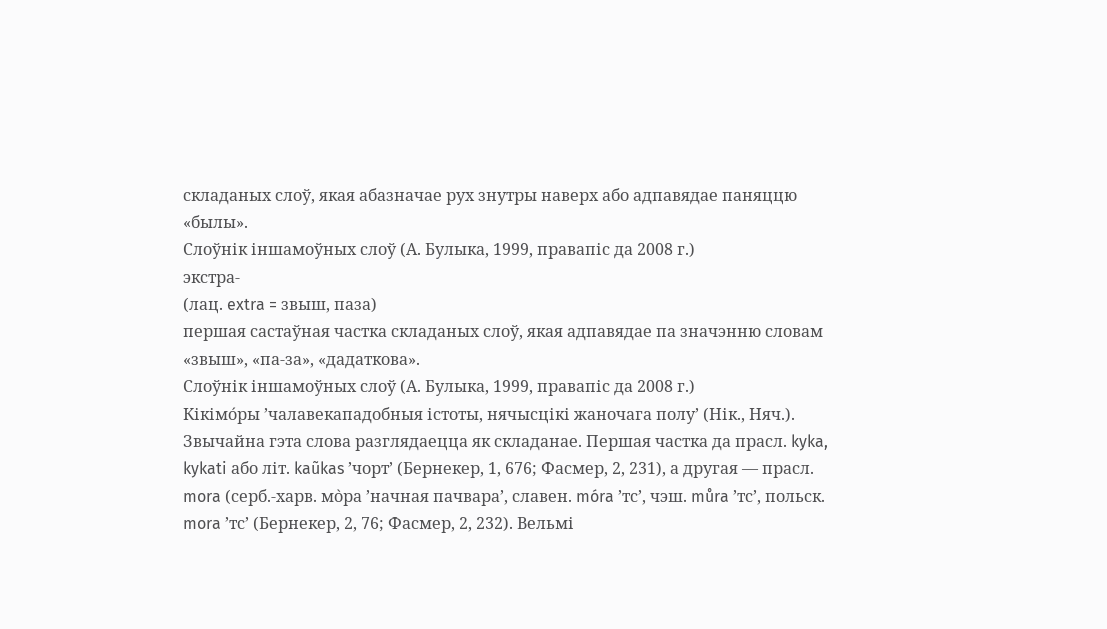складаных слоў, якая абазначае рух знутры наверх або адпавядае паняццю «былы».
Слоўнік іншамоўных слоў (А. Булыка, 1999, правапіс да 2008 г.)
экстра-
(лац. extra = звыш, паза)
першая састаўная частка складаных слоў, якая адпавядае па значэнню словам «звыш», «па-за», «дадаткова».
Слоўнік іншамоўных слоў (А. Булыка, 1999, правапіс да 2008 г.)
Кікімо́ры ’чалавекападобныя істоты, нячысцікі жаночага полу’ (Нік., Няч.). Звычайна гэта слова разглядаецца як складанае. Першая частка да прасл. kyka, kykati або літ. kaũkas ’чорт’ (Бернекер, 1, 676; Фасмер, 2, 231), а другая — прасл. mora (серб.-харв. мо̀ра ’начная пачвара’, славен. móra ’тс’, чэш. můra ’тс’, польск. mora ’тс’ (Бернекер, 2, 76; Фасмер, 2, 232). Вельмі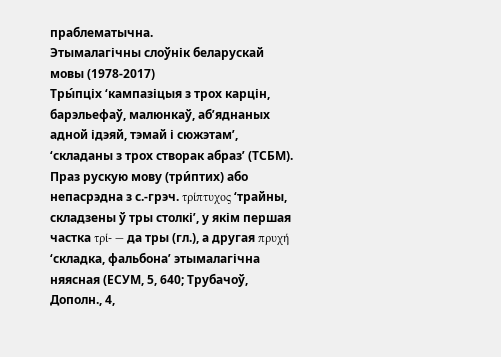праблематычна.
Этымалагічны слоўнік беларускай мовы (1978-2017)
Тры́пціх ‘кампазіцыя з трох карцін, барэльефаў, малюнкаў, аб’яднаных адной ідэяй, тэмай і сюжэтам’, ‘складаны з трох створак абраз’ (ТСБМ). Праз рускую мову (три́птих) або непасрэдна з с.-грэч. τρίπτυχος ‘трайны, складзены ў тры столкі’, у якім першая частка τρί‑ — да тры (гл.), а другая πρυχή ‘складка, фальбона’ этымалагічна няясная (ЕСУМ, 5, 640; Трубачоў, Дополн., 4,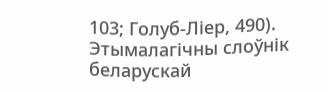103; Голуб-Ліер, 490).
Этымалагічны слоўнік беларускай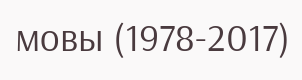мовы (1978-2017)